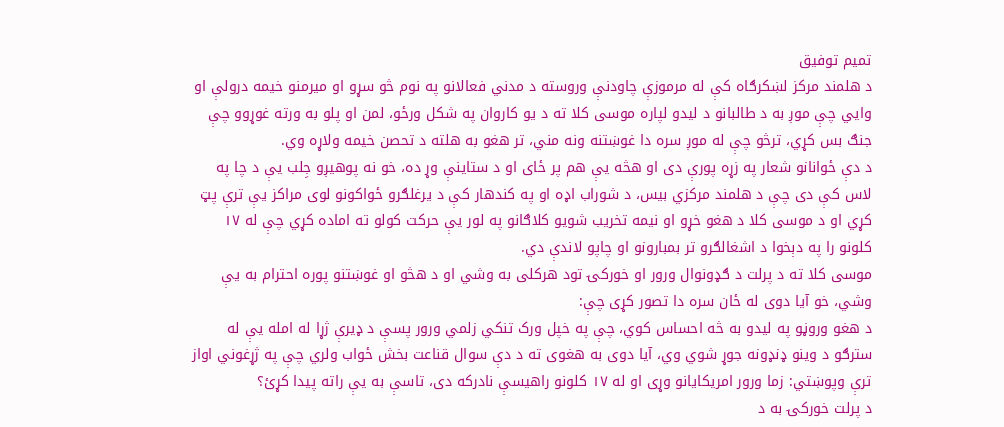تميم توفيق
د هلمند مرکز لښکرګاه کې له مرموزې چاودنې وروسته د مدني فعالانو په نوم څو سړو او ميرمنو خيمه درولې او وايي چې موږ به د طالبانو د ليدو لپاره موسی کلا ته د يو کاروان په شکل ورځو، لمن او پلو به ورته غوړوو چې جنګ بس کړي، ترڅو چې له موږ سره دا غوښتنه ونه مني، تر هغو به هلته د تحصن خيمه ولاړه وي.
د دې ځوانانو شعار په زړه پورې دی او هڅه يې هم پر ځای او د ستاينې وړ ده، خو نه پوهيږو جِلب يې د چا په لاس کې دی چې د هلمند مرکزي بيس، د شوراب اډه او په کندهار کې د يرغلګرو ځواکونو لوی مراکز يې ترې پټ کړي او د موسی کلا د هغو خړو او نيمه تخريب شويو کلاګانو په لور يې حرکت کولو ته اماده کړي چې له ۱۷ کلونو را په دېخوا د اشغالګرو تر بمبارونو او چاپو لاندې دي.
موسی کلا ته د پرلت د ګډونوال ورور او خورکۍ تود هرکلی به وشي او د هڅو او غوښتنو پوره احترام به يې وشي، خو آيا دوی له ځان سره دا تصور کړی چې:
د هغو وروڼو په ليدو به څه احساس کوي، چې په خپل ورک تنکي زلمي ورور پسې د ډيرې ژړا له امله يې له سترګو د وينو ډنډونه جوړ شوي وي، آيا دوی به هغوی ته د دې سوال قناعت بخش ځواب ولري چې په ژړغوني اواز ترې وپوښتي: زما ورور امريکايانو وړی او له ۱۷ کلونو راهيسې نادرکه دی، تاسې به يې راته پيدا کړئ؟
د پرلت خورکۍ به د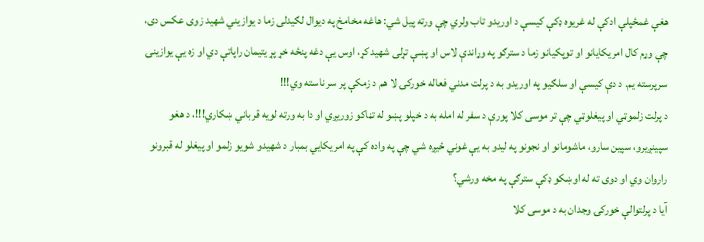هغې غمځپلې ادکې له غريوه ډکې کيسې د اوريدو تاب ولري چې ورته پيل شي: هاغه مخامخ په ديوال لګيدلی زما د يوازيني شهيد زوی عکس دی، چې وړم کال امريکايانو او توپکيانو زما د سترګو په وړاندې لاس او پښې تړلی شهيد کړ، اوس يې دغه پنځه خړ پړ يتيمان راپاتې دي او زه يې يوازينۍ سرپرسته يم. د دې کيسې او سلګيو په اوريدو به د پرلت مدني فعاله خورکۍ لا هم د زمکې پر سر ناسته وي!!!
د پرلت زلموټي او پيغلوټي چې تر موسی کلا پورې د سفر له امله به د خپلو پښو له تڼاکو زوريږي او دا به ورته لويه قرباني ښکاري!!!، د هغو سپينږيرو، سپين سارو، ماشومانو او نجونو په ليدو به يې غوني ځيږه شي چې په واده کې په امريکايي بمبار د شهيدو شويو زلمو او پيغلو له قبرونو راروان وي او دوی ته له اوښکو ډکې سترګې په مخه ورشي؟
آيا د پرلتوالې خورکۍ وجدان به د موسی کلا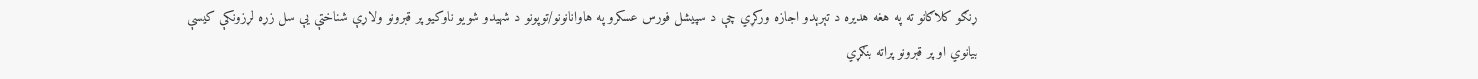ړنګو کلاګانو ته په هغه هديره د تېرېدو اجازه ورکړي چې د سپيشل فورس عسکرو په هاوانانونو/توپونو د شهيدو شويو ناوکيو پر قبرونو ولاړې شناختې يې سل زړه لړزونکې کيسې بيانوي او پر قبرونو پراته بنګړي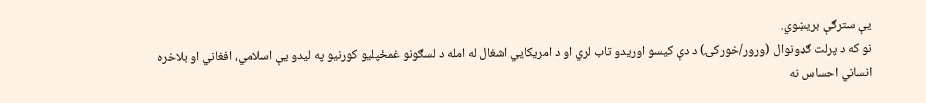يې سترګې بريښوي.
نو که د پرلت ګډونوال (ورور/خورکۍ) د دې کيسو اوريدو تاب لري او د امريکايي اشغال له امله د لسګونو غمځپليو کورنيو په ليدو يې اسلامي، افغاني او بلاخره انساني احساس نه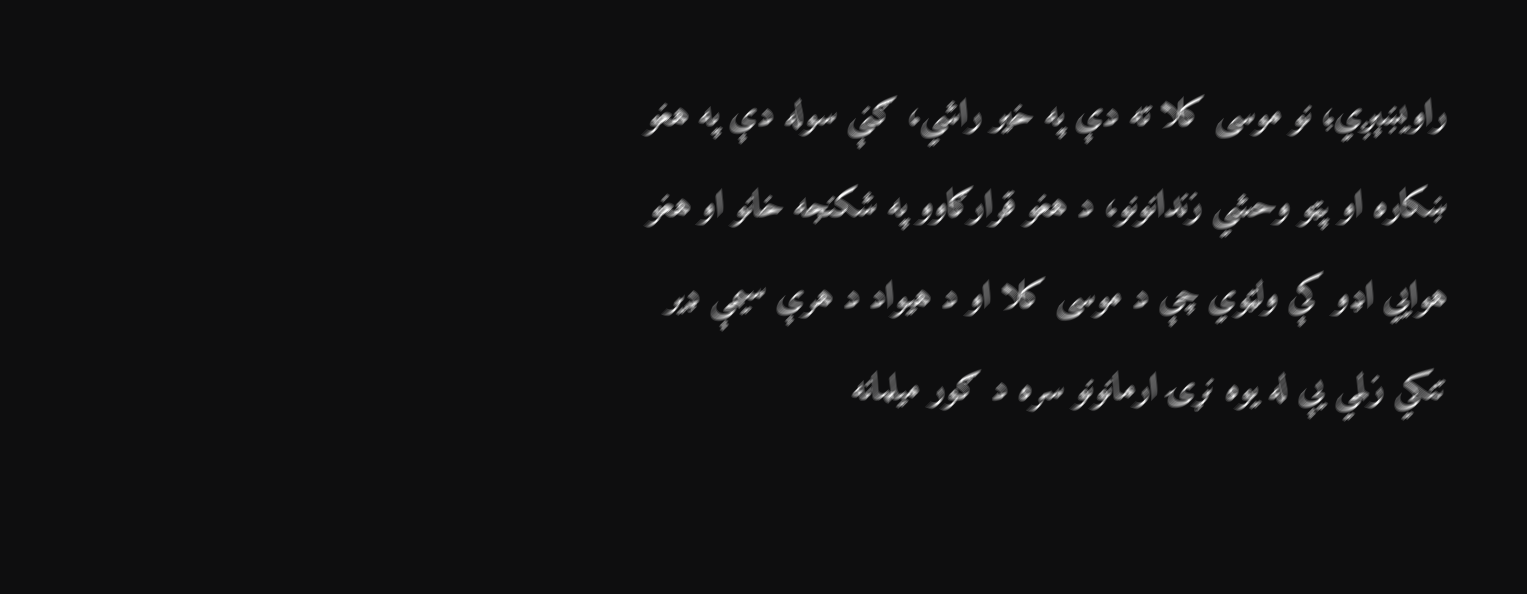راويښېږي؛ نو موسی کلا ته دې په خير راشي، ګنې سوله دې په هغو ښکاره او پټو وحشي زندانونو، د هغو قرارګاوو په شکنجه خانو او هغو هوايي اډو کې ولټوي چې د موسی کلا او د هيواد د هرې سيمې ډير تنکي زلمي يې له يوه نړۍ ارمانونو سره د ګور ميلمانه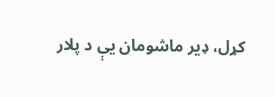کړل، ډير ماشومان يې د پلار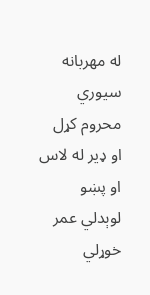له مهربانه سيوري محروم کړل او ډير له لاس او پښو لوېدلي عمر خوړلي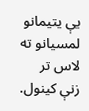يې يتيمانو لمسيانو ته لاس تر زنې کينول.